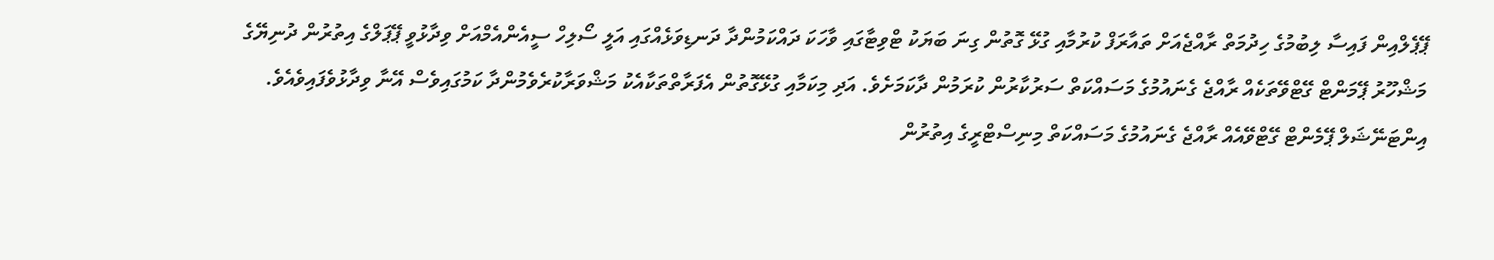ޕޭޕެލްއިން ފައިސާ ލިބުމުގެ ހިދުމަތް ރާއްޖެއަށް ތައާރަފް ކުރުމާއި ގުޅޭ ގޮތުން ގިނަ ބަޔަކު ޓްވިޓާގައި ވާހަކަ ދައްކަމުންދާ ދަނޑިވަޅެއްގައި އަލީ ސޯލިހް ސީއެންއެމްއަށް ވިދާޅުވީ ޕޭޕަލްގެ އިތުރުން ދުނިޔޭގެ މަޝްހޫރު ޕޭމަންޓް ގޭޓްވޭތަކެއް ރާއްޖެ ގެނައުމުގެ މަސައްކަތް ސަރުކާރުން ކުރަމުން ދާކަމަށެވެ. އަދި މިކަމާއި ގުޅޭގޮތުން އެފަރާތްތަކާއެކު މަޝްވަރާކުރެވެމުންދާ ކަމުގައިވެސް އޭނާ ވިދާޅުވެފައިވެއެވެ.
އިންޓަނޭޝަލް ޕޭމެންޓް ގޭޓްވޭއެއް ރާއްޖެ ގެނައުމުގެ މަސައްކަތް މިނިސްޓްރީގެ އިތުރުން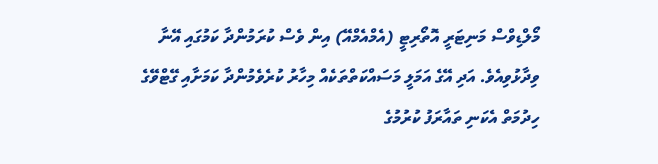މޯލްޑިވްސް މަނިޓަރީ އޮތޯރިޓީ (އެމްއެމްއޭ) އިން ވެސް ކުރަމުންދާ ކަމުގައި އޭނާ ވިދާޅުވިއެވެ. އަދި އޭގެ އަމަލީ މަސައްކަތްތަކެއް މިހާރު ކުރެވެމުންދާ ކަމަށާއި ގޭޓްވޭގެ ހިދުމަތް އެކަނި ތައާރަފު ކުރުމުގެ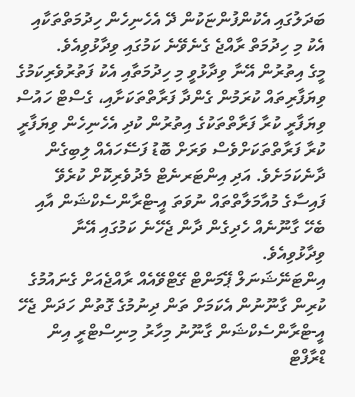ބަދަލުގައި އެކުންފުންޏަކުން ދޭ އެހެނިހެން ހިދުމަތްތަކާއި އެކު މި ހިދުމަތް ރާއްޖެ ގެނެވޭނެ ކަމުގައި ވިދާޅުވިއެވެ.
މީގެ އިތުރުން އޭނާ ވިދާޅުވީ މި ހިދުމަތާއި އެކު ފަތުރުވެރިކަމުގެ ވިޔަފާރިތައް ކުރަމުން ގެންދާ ފަރާތްތަކަށާއި، ގެސްޓް ހައުސް ވިޔަފާރީ ކުރާ ފަރާތްތަކުގެ އިތުރުން ކުދި އެހެނިހެން ވިޔަފާރީ ކުރާ ފަރާތްތަކަށްވެސް ވަރަށް ބޮޑު ފަސޭހައެއް ލިބިގެން ދާނެކަމަށެވެ. އަދި އިންޓަރނެޓް މެދުވެރިކޮށް ކުރެވޭ ފައިސާގެ މުއާމަލާތްތައް ނުވަތަ އީ-ޓްރާންސެކްޝަން އާއި ބެހޭ ގާނޫނެއް ހެދިގެން ދާން ޖެހޭނެ ކަމުގައި އޭނާ ވިދާޅުވިއެވެ.
އިންޓަނޭޝަނަލް ޕޭމަންޓް ގޭޓްވޭއެއް ރާއްޖެއަށް ގެނައުމުގެ ކުރިން ގާނޫނުން އެކަމަށް ތަން ދިނުމުގެ ގޮތުން ހަދަން ޖެހޭ އީ-ޓްރާންސެކްޝަން ގާނޫނު މިހާރު މިނިސްޓްރީ އިން ޑްރާފްޓް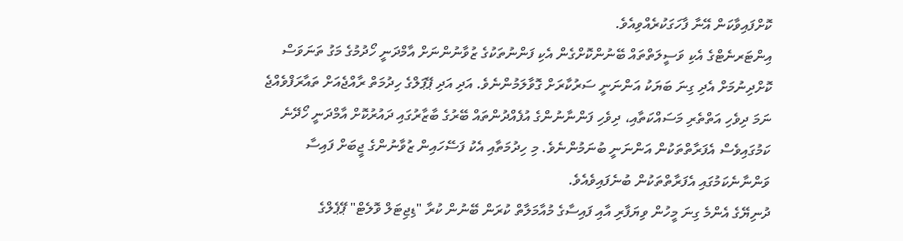ކޮށްފައިވާކަން އޭނާ ފާހަގަކުރެއްވިއެވެ.
އިންޓަރނެޓްގެ އެކި ވަސީލަތްތައް ބޭނުންކޮށްގެން އެކި ފަންނުތަކުގެ ޒުވާނުންނަށް އާމްދަނީ ހޯދުމުގެ މަގު ތަނަވަސް ކޮށްދިނުމަށް އެދި ގިނަ ބަޔަކު އަންނަނީ ސަރުކާރަށް ގޮވާލަމުންނެވެ. އަދި އަދި ޕޭޕަލްގެ ހިދުމަތް ރާއްޖެއަށް ތައާރަފްވެއްޖެ ނަމަ ދިވެހި އަތްތެރި މަސައްކަތާއި، ދިވެހި ފަންނާނުންގެ އުފެއްދުންތައް ބޭރުގެ ބާޒާރުގައި ދައުރުކޮށް އާމްދަނީ ހޯދޭނެ ކަމުގައިވެސް އެފަރާތްތަކުން އަންނަނީ ބުނަމުންނެވެ. މި ހިދުމަތާއި އެކު ފަސޭހައިން ޒުވާނުންގެ ޖީބަށް ފައިސާ ވަންނާނެކަމުގައި އެފަރާތްތަކުން ބުނެފައިވެއެވެ.
ދުނިޔޭގެ އެންމެ ގިނަ މީހުން ވިޔަފާރި އާއި ފައިސާގެ މުއާމަލާތް ކުރަން ބޭނުން ކުރާ "ޑިޖިޓަލް ވޮލެޓް" ޕޭޕެލްގެ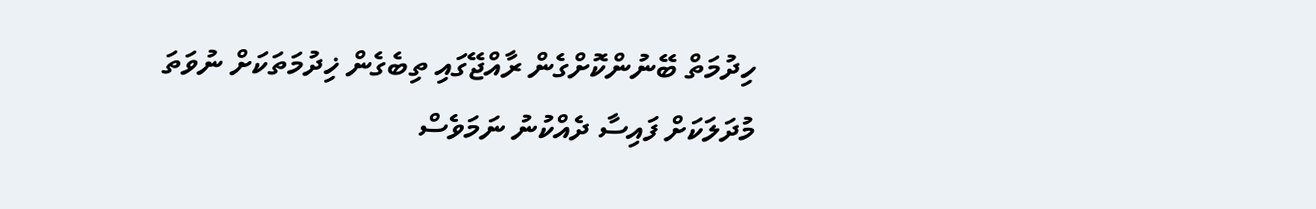ހިދުމަތް ބޭނުންކޮށްގެން ރާއްޖޭގައި ތިބެގެން ޚިދުމަތަކަށް ނުވަތަ މުދަލަކަށް ފައިސާ ދެއްކުނު ނަމަވެސް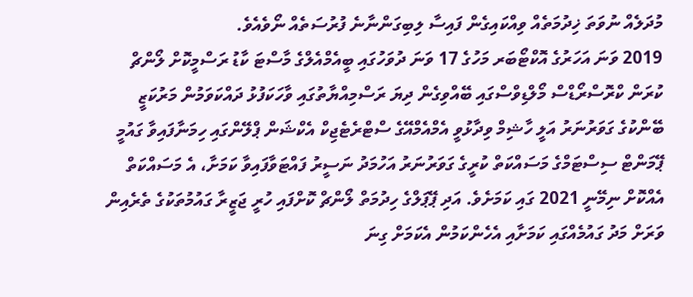މުދަލެއް ނުވަތަ ޚިދުމަތެއް ވިއްކައިގެން ފައިސާ ލިބިގަންނާނެ ފުރުސަތެއް ނޯވެއެވެ.
2019 ވަނަ އަހަރުގެ އޮކްޓޯބަރ މަހުގެ 17 ވަނަ ދުވަހުގައި ބީއެމްއެލްގެ މާސްޓަ ކާޑު ރަސްމީކޮށް ލޯންޗް ކުރަން ކްރޮސްރޯޑްސް މޯލްޑިވްސްގައި ބޭއްވިގެން ދިޔަ ރަސްމިއްޔާތުގައި ވާހަކަފުޅު ދައްކަވަމުން މަރުކަޒީ ބޭންކުގެ ގަވަރުނަރު އަލީ ހާޝިމް ވިދާޅުވީ އެމްއެމްއޭގެ ސްޓްރެޓެޖިކް އެކްޝަން ޕްލޭންގައި ހިމަނާފައިވާ ގައުމީ ޕޭމަންޓް ސިސްޓަމްގެ މަސައްކަތް ކުރީގެ ގަވަރުނަރު އަހުމަދު ނަސީރު ފައްޓަވާފައިވާ ކަމަށާ، އެ މަސައްކަތް އެއްކޮށް ނިމޭނީ 2021 ގައި ކަމަށެވެ. އަދި ޕޭޕަލްގެ ހިދުމަތް ލޯންޗް ކޮށްފައި ހުރީ ޖަޒީރާ ގައުމުތަކުގެ ތެރެއިން ވަރަށް މަދު ގައުމެއްގައި ކަމަށާއި އެހެންކަމުން އެކަމަށް ގިނަ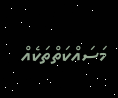މަސައްކަތްތަކެއް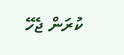ކުރަން ޖެހޭ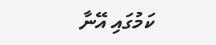ކަމުގައި އޭނާ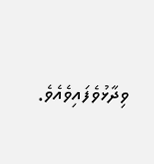ވިދާޅުވެފައިވެއެވެ.